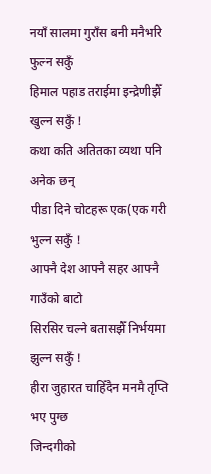नयाँ सालमा गुराँस बनी मनैभरि फुल्न सकुँ
हिमाल पहाड तराईमा इन्द्रेणीझैँ खुल्न सकुँ !
कथा कति अतितका व्यथा पनि अनेक छन्
पीडा दिने चोटहरू एक(एक गरी भुल्न सकुँ !
आफ्नै देश आफ्नै सहर आफ्नै गाउँको बाटो
सिरसिर चल्ने बतासझैँ निर्भयमा झुल्न सकुँ !
हीरा जुहारत चाहिँदैन मनमै तृप्ति भए पुग्छ
जिन्दगीको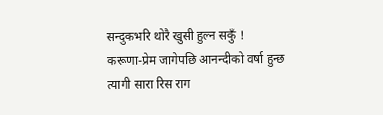सन्दुकभरि थोरै खुसी हुल्न सकुँ !
करूणा-प्रेम जागेपछि आनन्दीको वर्षा हुन्छ
त्यागी सारा रिस राग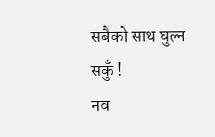सबैको साथ घुल्न सकुँ !
नव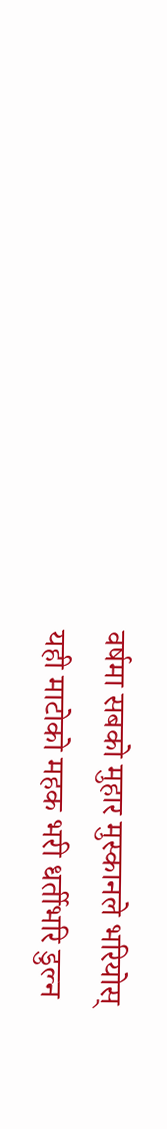वर्षमा सबको मुहार मुस्कानले भरियोस्
यही माटोको महक भरी धर्तीभरि डुल्न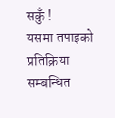सकुँ !
यसमा तपाइको प्रतिक्रिया
सम्बन्धित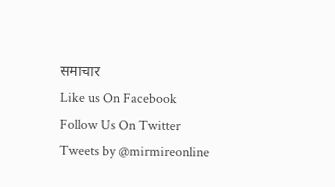समाचार
Like us On Facebook
Follow Us On Twitter
Tweets by @mirmireonline